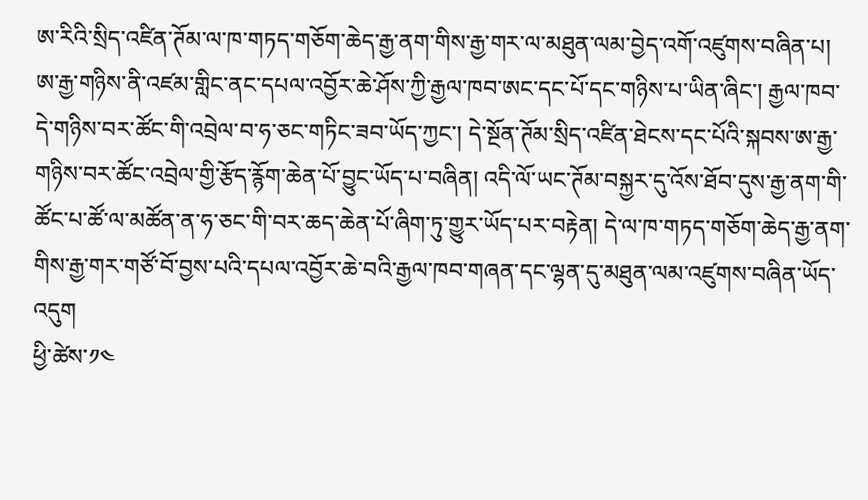ཨ་རིའི་སྲིད་འཛིན་ཊོམ་ལ་ཁ་གཏད་གཅོག་ཆེད་རྒྱ་ནག་གིས་རྒྱ་གར་ལ་མཐུན་ལམ་བྱེད་འགོ་འཛུགས་བཞིན་པ།
ཨ་རྒྱ་གཉིས་ནི་འཛམ་གླིང་ནང་དཔལ་འབྱོར་ཆེ་ཤོས་ཀྱི་རྒྱལ་ཁབ་ཨང་དང་པོ་དང་གཉིས་པ་ཡིན་ཞིང་། རྒྱལ་ཁབ་དེ་གཉིས་བར་ཚོང་གི་འབྲེལ་བ་ཧ་ཅང་གཏིང་ཟབ་ཡོད་ཀྱང་། དེ་སྔོན་ཊོམ་སྲིད་འཛིན་ཐེངས་དང་པོའི་སྐབས་ཨ་རྒྱ་གཉིས་བར་ཚོང་འབྲེལ་གྱི་རྩོད་རྙོག་ཆེན་པོ་བྱུང་ཡོད་པ་བཞིན། འདི་ལོ་ཡང་ཊོམ་བསྐྱར་དུ་འོས་ཐོབ་དུས་རྒྱ་ནག་གི་ཚོང་པ་ཚོ་ལ་མཚོན་ན་ཧ་ཅང་གི་བར་ཆད་ཆེན་པོ་ཞིག་ཏུ་གྱུར་ཡོད་པར་བརྟེན། དེ་ལ་ཁ་གཏད་གཅོག་ཆེད་རྒྱ་ནག་གིས་རྒྱ་གར་གཙོ་བོ་བྱས་པའི་དཔལ་འབྱོར་ཆེ་བའི་རྒྱལ་ཁབ་གཞན་དང་ལྷན་དུ་མཐུན་ལམ་འཛུགས་བཞིན་ཡོད་འདུག
ཕྱི་ཚེས་༡༤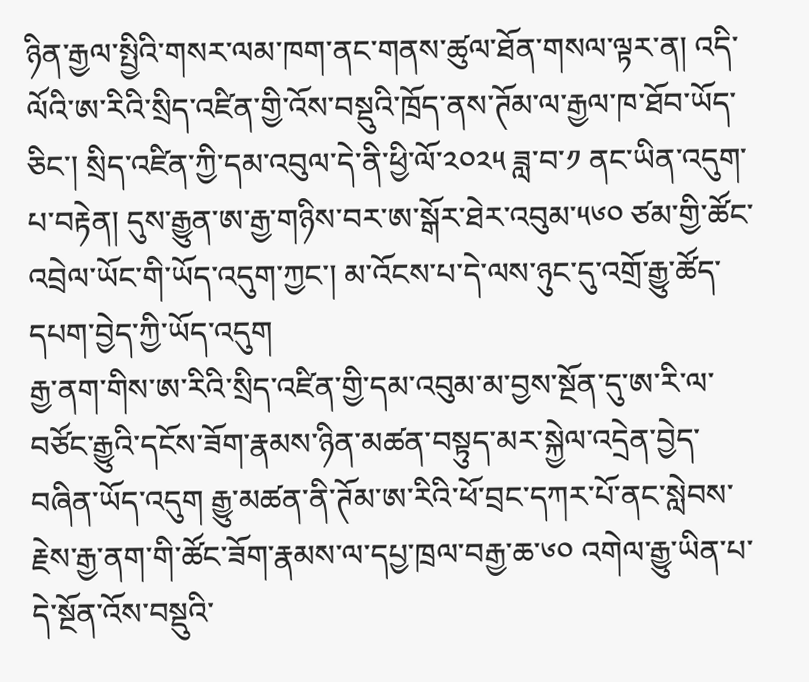ཉིན་རྒྱལ་སྤྱིའི་གསར་ལམ་ཁག་ནང་གནས་ཚུལ་ཐོན་གསལ་ལྟར་ན། འདི་ལོའི་ཨ་རིའི་སྲིད་འཛིན་གྱི་འོས་བསྡུའི་ཁྲོད་ནས་ཊོམ་ལ་རྒྱལ་ཁ་ཐོབ་ཡོད་ཅིང་། སྲིད་འཛིན་ཀྱི་དམ་འབུལ་དེ་ནི་ཕྱི་ལོ་༢༠༢༥ ཟླ་བ་༡ ནང་ཡིན་འདུག་པ་བརྟེན། དུས་རྒྱུན་ཨ་རྒྱ་གཉིས་བར་ཨ་སྒོར་ཐེར་འབུམ་༥༦༠ ཙམ་གྱི་ཚོང་འབྲེལ་ཡོང་གི་ཡོད་འདུག་ཀྱང་། མ་འོངས་པ་དེ་ལས་ཉུང་དུ་འགྲོ་རྒྱུ་ཚོད་དཔག་བྱེད་ཀྱི་ཡོད་འདུག
རྒྱ་ནག་གིས་ཨ་རིའི་སྲིད་འཛིན་གྱི་དམ་འབུམ་མ་བྱས་སྔོན་དུ་ཨ་རི་ལ་བཙོང་རྒྱུའི་དངོས་ཟོག་རྣམས་ཉིན་མཚན་བསྟུད་མར་སྐྱེལ་འདྲེན་བྱེད་བཞིན་ཡོད་འདུག རྒྱུ་མཚན་ནི་ཊོམ་ཨ་རིའི་ཕོ་བྲང་དཀར་པོ་ནང་སླེབས་རྗེས་རྒྱ་ནག་གི་ཚོང་ཟོག་རྣམས་ལ་དཔྱ་ཁྲལ་བརྒྱ་ཆ་༦༠ འགེལ་རྒྱུ་ཡིན་པ་དེ་སྔོན་འོས་བསྡུའི་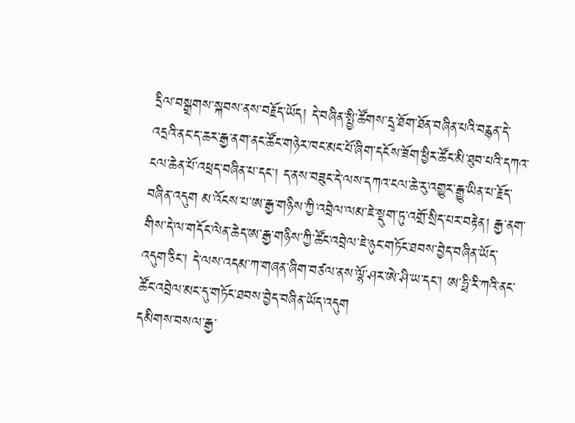དྲིལ་བསྒྲགས་སྐབས་ནས་བརྗོད་ཡོད། དེ་བཞིན་སྤྱི་ཚོགས་དྲྭ་ཐོག་ཐོན་བཞིན་པའི་བརྙན་དེ་འདྲའི་ནང་ད་ཆར་རྒྱ་ནག་ནང་ཚོང་གཉེར་ཁང་མང་པོ་ཞིག་དངོས་ཟོག་ཕྱིར་ཚོང་མི་ཐུབ་པའི་དཀའ་ངལ་ཆེན་པོ་འཕྲད་བཞིན་པ་དང་། ད་ནས་བཟུང་དེ་ལས་དཀའ་ངལ་ཆེ་རུ་འགྱུར་རྒྱུ་ཡིན་པ་རྗོད་བཞིན་འདུག མ་འོངས་པ་ཨ་རྒྱ་གཉིས་ཀྱི་འབྲེལ་ལམ་ཇེ་སྡུག་ཏུ་འགྲོ་སྲིད་པར་བརྟེན། རྒྱ་ནག་གིས་དེ་ལ་གདོང་ལེན་ཆེད་ཨ་རྒྱ་གཉིས་ཀྱི་ཚོང་འབྲེལ་ཇེ་ཉུང་གཏོང་ཐབས་བྱེད་བཞིན་ཡོད་འདུག་ཅིང་། དེ་ལས་འདམ་ཀ་གཞན་ཞིག་བཙལ་ནས་ལྷོ་ཤར་ཨེ་ཤི་ཡ་དང་། ཨ་ཧྥི་རི་ཀའི་ནང་ཚོང་འབྲེལ་མང་དུ་གཏོང་ཐབས་བྱེད་བཞིན་ཡོད་འདུག
དམིགས་བསལ་རྒྱ་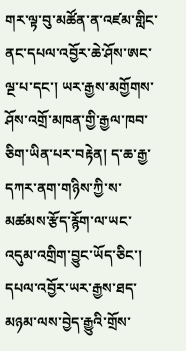གར་ལྟ་བུ་མཚོན་ན་འཛམ་གླིང་ནང་དཔལ་འབྱོར་ཆེ་ཤོས་ཨང་ལྔ་པ་དང་། ཡར་རྒྱས་མགྱོགས་ཤོས་འགྲོ་མཁན་གྱི་རྒྱལ་ཁབ་ཅིག་ཡིན་པར་བརྟེན། ད་ཆ་རྒྱ་དཀར་ནག་གཉིས་ཀྱི་ས་མཚམས་རྩོད་རྙོག་ལ་ཡང་འདུམ་འགྲིག་བྱུང་ཡོད་ཅིང་། དཔལ་འབྱོར་ཡར་རྒྱས་ཐད་མཉམ་ལས་བྱེད་རྒྱུའི་གྲོས་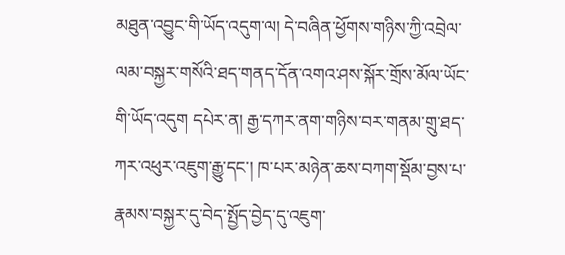མཐུན་འབྱུང་གི་ཡོད་འདུག་ལ། དེ་བཞིན་ཕྱོགས་གཉིས་ཀྱི་འབྲེལ་ལམ་བསྐྱར་གསོའི་ཐད་གནད་དོན་འགའ་ཤས་སྐོར་གྲོས་མོལ་ཡོང་གི་ཡོད་འདུག དཔེར་ན། རྒྱ་དཀར་ནག་གཉིས་བར་གནམ་གྲུ་ཐད་ཀར་འཕུར་འཇུག་རྒྱུ་དང་། ཁ་པར་མཉེན་ཆས་བཀག་སྡོམ་བྱས་པ་རྣམས་བསྐྱར་དུ་བེད་སྤྱོད་བྱེད་དུ་འཇུག་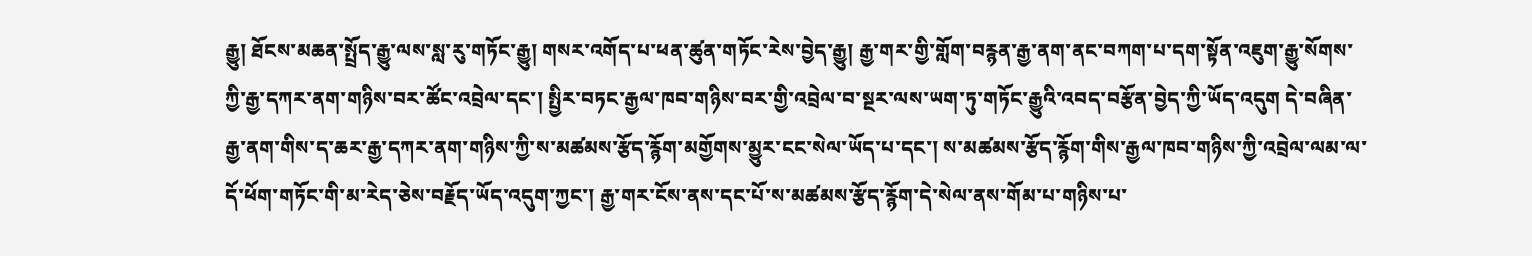རྒྱུ། ཐོངས་མཆན་སྤྲོད་རྒྱུ་ལས་སླ་རུ་གཏོང་རྒྱུ། གསར་འགོད་པ་ཕན་ཚུན་གཏོང་རེས་བྱེད་རྒྱུ། རྒྱ་གར་གྱི་གློག་བརྙན་རྒྱ་ནག་ནང་བཀག་པ་དག་སྟོན་འཇུག་རྒྱུ་སོགས་ཀྱི་རྒྱ་དཀར་ནག་གཉིས་བར་ཚོང་འབྲེལ་དང་། སྤྱིར་བཏང་རྒྱལ་ཁབ་གཉིས་བར་གྱི་འབྲེལ་བ་སྔར་ལས་ཡག་ཏུ་གཏོང་རྒྱུའི་འབད་བརྩོན་བྱེད་ཀྱི་ཡོད་འདུག དེ་བཞིན་རྒྱ་ནག་གིས་ད་ཆར་རྒྱ་དཀར་ནག་གཉིས་ཀྱི་ས་མཚམས་རྩོད་རྙོག་མགྱོགས་མྱུར་ངང་སེལ་ཡོད་པ་དང་། ས་མཚམས་རྩོད་རྙོག་གིས་རྒྱལ་ཁབ་གཉིས་ཀྱི་འབྲེལ་ལམ་ལ་དོ་ཕོག་གཏོང་གི་མ་རེད་ཅེས་བརྗོད་ཡོད་འདུག་ཀྱང་། རྒྱ་གར་ངོས་ནས་དང་པོ་ས་མཚམས་རྩོད་རྙོག་དེ་སེལ་ནས་གོམ་པ་གཉིས་པ་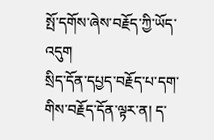སྤོ་དགོས་ཞེས་བརྗོད་ཀྱི་ཡོད་འདུག
སྲིད་དོན་དཔྱད་བརྗོད་པ་དག་གིས་བརྗོད་དོན་ལྟར་ན། ད་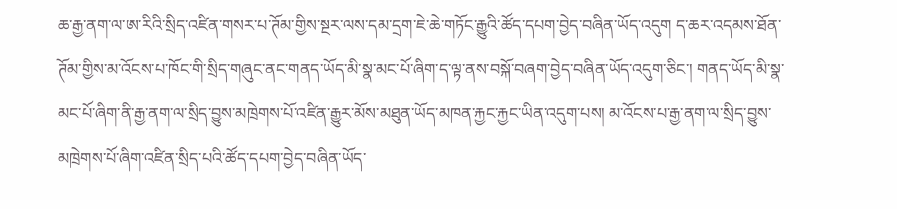ཆ་རྒྱ་ནག་ལ་ཨ་རིའི་སྲིད་འཛིན་གསར་པ་ཊོམ་གྱིས་སྔར་ལས་དམ་དྲག་ཇེ་ཆེ་གཏོང་རྒྱུའི་ཚོད་དཔག་བྱེད་བཞིན་ཡོད་འདུག ད་ཆར་འདམས་ཐོན་ཊོམ་གྱིས་མ་འོངས་པ་ཁོང་གི་སྲིད་གཞུང་ནང་གནད་ཡོད་མི་སྣ་མང་པོ་ཞིག་ད་ལྟ་ནས་བསྐོ་བཞག་བྱེད་བཞིན་ཡོད་འདུག་ཅིང་། གནད་ཡོད་མི་སྣ་མང་པོ་ཞིག་ནི་རྒྱ་ནག་ལ་སྲིད་བྱུས་མཁྲེགས་པོ་འཛིན་རྒྱུར་མོས་མཐུན་ཡོད་མཁན་རྐྱང་རྐྱང་ཡིན་འདུག་པས། མ་འོངས་པ་རྒྱ་ནག་ལ་སྲིད་བྱུས་མཁྲེགས་པོ་ཞིག་འཛིན་སྲིད་པའི་ཚོད་དཔག་བྱེད་བཞིན་ཡོད་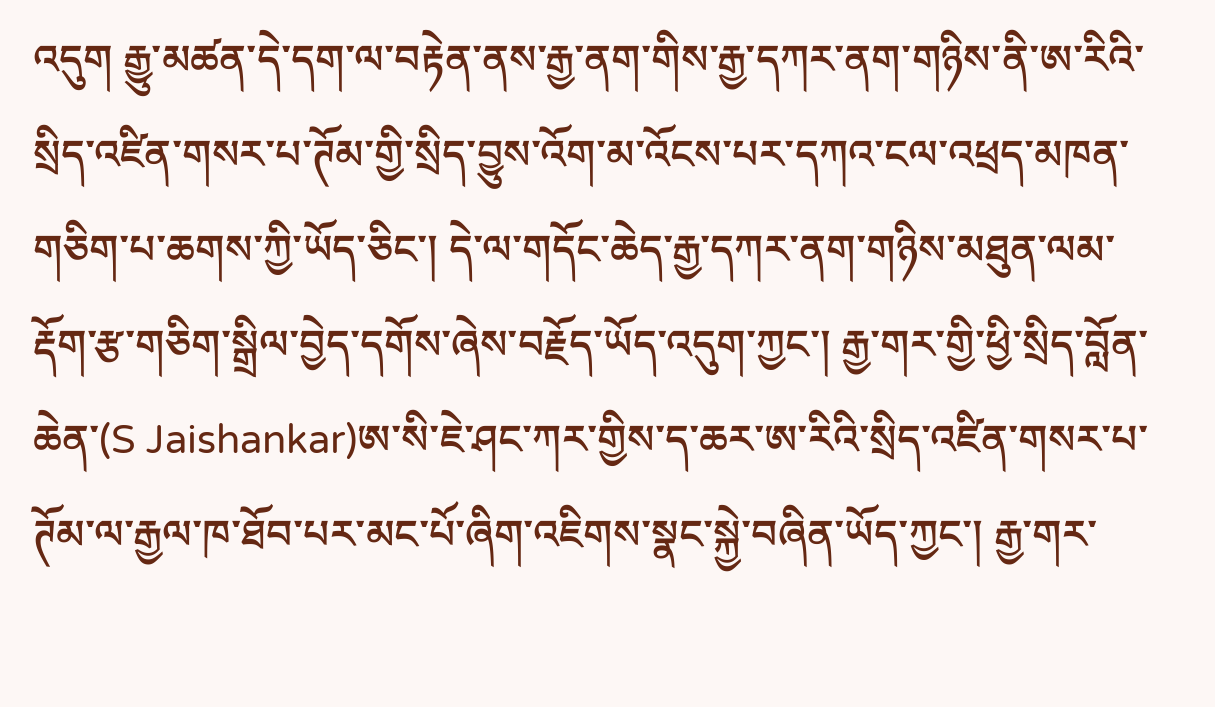འདུག རྒྱུ་མཚན་དེ་དག་ལ་བརྟེན་ནས་རྒྱ་ནག་གིས་རྒྱ་དཀར་ནག་གཉིས་ནི་ཨ་རིའི་སྲིད་འཛིན་གསར་པ་ཊོམ་གྱི་སྲིད་བྱུས་འོག་མ་འོངས་པར་དཀའ་ངལ་འཕྲད་མཁན་གཅིག་པ་ཆགས་ཀྱི་ཡོད་ཅིང་། དེ་ལ་གདོང་ཆེད་རྒྱ་དཀར་ནག་གཉིས་མཐུན་ལམ་རྡོག་རྩ་གཅིག་སྒྲིལ་བྱེད་དགོས་ཞེས་བརྗོད་ཡོད་འདུག་ཀྱང་། རྒྱ་གར་གྱི་ཕྱི་སྲིད་བློན་ཆེན་(S Jaishankar)ཨ་སི་ཇེ་ཤང་ཀར་གྱིས་ད་ཆར་ཨ་རིའི་སྲིད་འཛིན་གསར་པ་ཊོམ་ལ་རྒྱལ་ཁ་ཐོབ་པར་མང་པོ་ཞིག་འཇིགས་སྣང་སྐྱེ་བཞིན་ཡོད་ཀྱང་། རྒྱ་གར་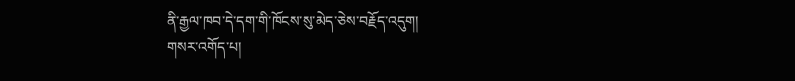ནི་རྒྱལ་ཁབ་དེ་དག་གི་ཁོངས་སུ་མེད་ཅེས་བརྗོད་འདུག།
གསར་འགོད་པ།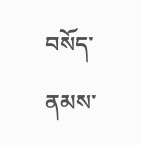བསོད་ནམས་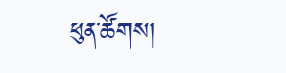ཕུན་ཚོགས།